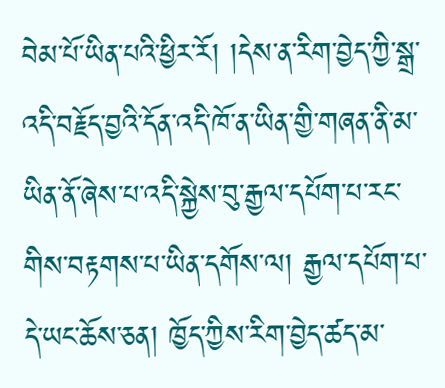བེམ་པོ་ཡིན་པའི་ཕྱིར་རོ། །དེས་ན་རིག་བྱེད་ཀྱི་སྒྲ་འདི་བརྗོད་བྱའི་དོན་འདི་ཁོ་ན་ཡིན་གྱི་གཞན་ནི་མ་ཡིན་ནོ་ཞེས་པ་འདི་སྐྱེས་བུ་རྒྱལ་དཔོག་པ་རང་གིས་བརྟགས་པ་ཡིན་དགོས་ལ། རྒྱལ་དཔོག་པ་དེ་ཡང་ཆོས་ཅན། ཁྱོད་ཀྱིས་རིག་བྱེད་ཚད་མ་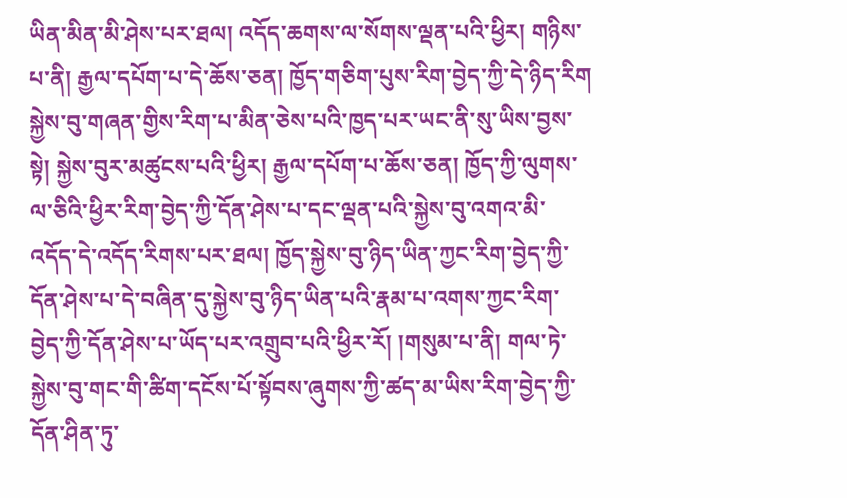ཡིན་མིན་མི་ཤེས་པར་ཐལ། འདོད་ཆགས་ལ་སོགས་ལྡན་པའི་ཕྱིར། གཉིས་པ་ནི། རྒྱལ་དཔོག་པ་དེ་ཆོས་ཅན། ཁྱོད་གཅིག་པུས་རིག་བྱེད་ཀྱི་དེ་ཉིད་རིག སྐྱེས་བུ་གཞན་གྱིས་རིག་པ་མིན་ཅེས་པའི་ཁྱད་པར་ཡང་ནི་སུ་ཡིས་བྱས་སྟེ། སྐྱེས་བུར་མཚུངས་པའི་ཕྱིར། རྒྱལ་དཔོག་པ་ཆོས་ཅན། ཁྱོད་ཀྱི་ལུགས་ལ་ཅིའི་ཕྱིར་རིག་བྱེད་ཀྱི་དོན་ཤེས་པ་དང་ལྡན་པའི་སྐྱེས་བུ་འགའ་མི་འདོད་དེ་འདོད་རིགས་པར་ཐལ། ཁྱོད་སྐྱེས་བུ་ཉིད་ཡིན་ཀྱང་རིག་བྱེད་ཀྱི་དོན་ཤེས་པ་དེ་བཞིན་དུ་སྐྱེས་བུ་ཉིད་ཡིན་པའི་རྣམ་པ་འགས་ཀྱང་རིག་བྱེད་ཀྱི་དོན་ཤེས་པ་ཡོད་པར་འགྲུབ་པའི་ཕྱིར་རོ། །གསུམ་པ་ནི། གལ་ཏེ་སྐྱེས་བུ་གང་གི་ཚིག་དངོས་པོ་སྟོབས་ཞུགས་ཀྱི་ཚད་མ་ཡིས་རིག་བྱེད་ཀྱི་དོན་ཤིན་ཏུ་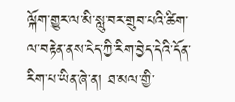ལྐོག་གྱུར་ལ་མི་སླུ་བར་གྲུབ་པའི་ཚིག་ལ་བརྟེན་ནས་ངེད་ཀྱི་རིག་བྱེད་དེའི་དོན་རིག་པ་ཡིན་ཞེ་ན། ཐ་མལ་གྱི་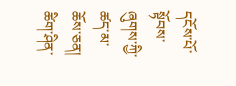དངོས་པོ་སྟོབས་ཞུགས་ཀྱི་ཚད་མ་ཆོས་ཅན། ཚིག་ཤིན་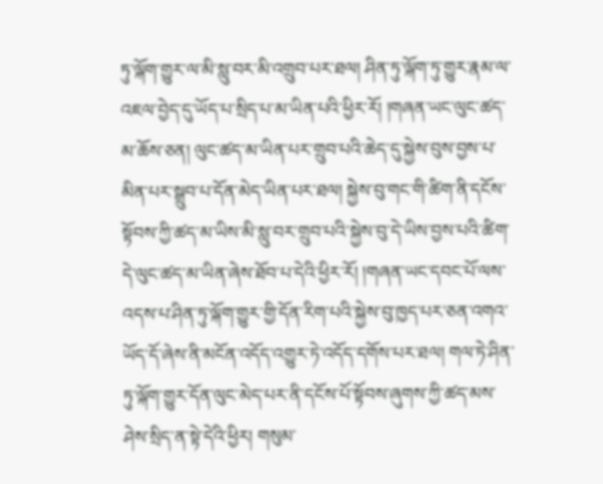ཏུ་ལྐོག་གྱུར་ལ་མི་སླུ་བར་མི་འགྲུབ་པར་ཐལ། ཤིན་ཏུ་ལྐོག་ཏུ་གྱུར་རྣམ་ལ་འཇལ་བྱེད་དུ་ཡོད་པ་སྲིད་པ་མ་ཡིན་པའི་ཕྱིར་རོ། །གཞན་ཡང་ལུང་ཚད་མ་ཆོས་ཅན། ལུང་ཚད་མ་ཡིན་པར་གྲུབ་པའི་ཆེད་དུ་སྐྱེས་བུས་བྱས་པ་མིན་པར་སྒྲུབ་པ་དོན་མེད་ཡིན་པར་ཐལ། སྐྱེས་བུ་གང་གི་ཚིག་ནི་དངོས་སྟོབས་ཀྱི་ཚད་མ་ཡིས་མི་སླུ་བར་གྲུབ་པའི་སྐྱེས་བུ་དེ་ཡིས་བྱས་པའི་ཚིག་དེ་ལུང་ཚད་མ་ཡིན་ཞེས་ཐོབ་པ་དེའི་ཕྱིར་རོ། །གཞན་ཡང་དབང་པོ་ལས་འདས་པ་ཤིན་ཏུ་ལྐོག་གྱུར་གྱི་དོན་རིག་པའི་སྐྱེས་བུ་ཁྱད་པར་ཅན་འགའ་ཡོད་དོ་ཞེས་ནི་མངོན་འདོད་འགྱུར་ཏེ་འདོད་དགོས་པར་ཐལ། གལ་ཏེ་ཤིན་ཏུ་ལྐོག་གྱུར་དོན་ལུང་མེད་པར་ནི་དངོས་པོ་སྟོབས་ཞུགས་ཀྱི་ཚད་མས་ཤེས་སྲིད་ན་སྟེ་དེའི་ཕྱིར། གསུམ་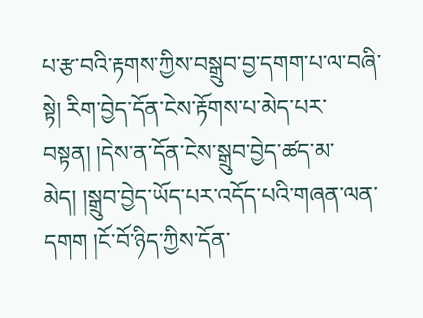པ་རྩ་བའི་རྟགས་ཀྱིས་བསྒྲུབ་བྱ་དགག་པ་ལ་བཞི་སྟེ། རིག་བྱེད་དོན་ངེས་རྟོགས་པ་མེད་པར་བསྟན། །དེས་ན་དོན་ངེས་སྒྲུབ་བྱེད་ཚད་མ་མེད། །སྒྲུབ་བྱེད་ཡོད་པར་འདོད་པའི་གཞན་ལན་དགག །ངོ་བོ་ཉིད་ཀྱིས་དོན་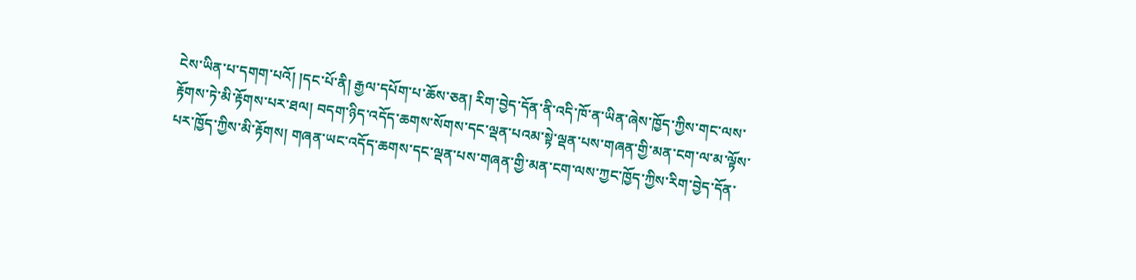ངེས་ཡིན་པ་དགག་པའོ། །དང་པོ་ནི། རྒྱལ་དཔོག་པ་ཆོས་ཅན། རིག་བྱེད་དོན་ནི་འདི་ཁོ་ན་ཡིན་ཞེས་ཁྱོད་ཀྱིས་གང་ལས་རྟོགས་ཏེ་མི་རྟོགས་པར་ཐལ། བདག་ཉིད་འདོད་ཆགས་སོགས་དང་ལྡན་པའམ་སྟེ་ལྡན་པས་གཞན་གྱི་མན་ངག་ལ་མ་ལྟོས་པར་ཁྱོད་ཀྱིས་མི་རྟོགས། གཞན་ཡང་འདོད་ཆགས་དང་ལྡན་པས་གཞན་གྱི་མན་ངག་ལས་ཀྱང་ཁྱོད་ཀྱིས་རིག་བྱེད་དོན་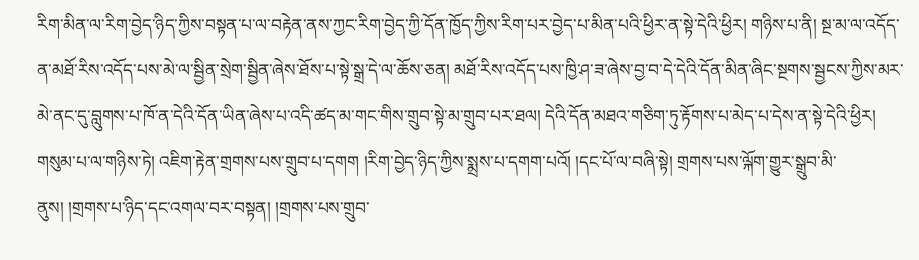རིག་མིན་ལ་རིག་བྱེད་ཉིད་ཀྱིས་བསྟན་པ་ལ་བརྟེན་ནས་ཀྱང་རིག་བྱེད་ཀྱི་དོན་ཁྱོད་ཀྱིས་རིག་པར་བྱེད་པ་མིན་པའི་ཕྱིར་ན་སྟེ་དེའི་ཕྱིར། གཉིས་པ་ནི། སྔ་མ་ལ་འདོད་ན་མཐོ་རིས་འདོད་པས་མེ་ལ་སྦྱིན་སྲེག་སྦྱིན་ཞེས་ཐོས་པ་སྟེ་སྒྲ་དེ་ལ་ཆོས་ཅན། མཐོ་རིས་འདོད་པས་ཁྱི་ཤ་ཟ་ཞེས་བྱ་བ་དེ་དེའི་དོན་མིན་ཞིང་སྔགས་སྦྱངས་ཀྱིས་མར་མེ་ནང་དུ་བླུགས་པ་ཁོ་ན་དེའི་དོན་ཡིན་ཞེས་པ་འདི་ཚད་མ་གང་གིས་གྲུབ་སྟེ་མ་གྲུབ་པར་ཐལ། དེའི་དོན་མཐའ་གཅིག་ཏུ་རྟོགས་པ་མེད་པ་དེས་ན་སྟེ་དེའི་ཕྱིར། གསུམ་པ་ལ་གཉིས་ཏེ། འཇིག་རྟེན་གྲགས་པས་གྲུབ་པ་དགག །རིག་བྱེད་ཉིད་ཀྱིས་སྨྲས་པ་དགག་པའོ། །དང་པོ་ལ་བཞི་སྟེ། གྲགས་པས་ལྐོག་གྱུར་སྒྲུབ་མི་ནུས། །གྲགས་པ་ཉིད་དང་འགལ་བར་བསྟན། །གྲགས་པས་གྲུབ་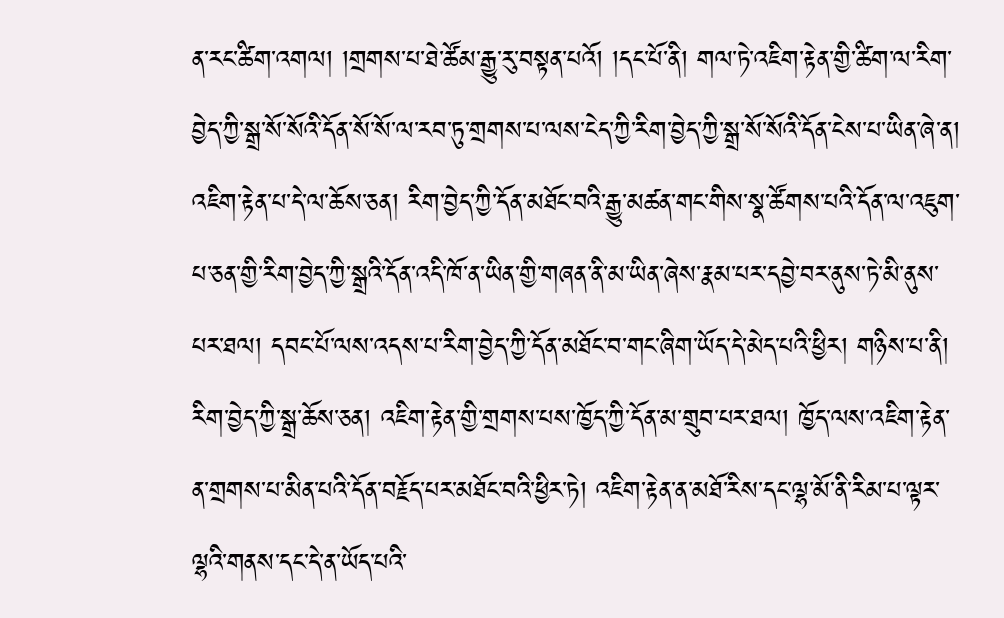ན་རང་ཚིག་འགལ། །གྲགས་པ་ཐེ་ཚོམ་རྒྱུ་རུ་བསྟན་པའོ། །དང་པོ་ནི། གལ་ཏེ་འཇིག་རྟེན་གྱི་ཚིག་ལ་རིག་བྱེད་ཀྱི་སྒྲ་སོ་སོའི་དོན་སོ་སོ་ལ་རབ་ཏུ་གྲགས་པ་ལས་ངེད་ཀྱི་རིག་བྱེད་ཀྱི་སྒྲ་སོ་སོའི་དོན་ངེས་པ་ཡིན་ཞེ་ན། འཇིག་རྟེན་པ་དེ་ལ་ཆོས་ཅན། རིག་བྱེད་ཀྱི་དོན་མཐོང་བའི་རྒྱུ་མཚན་གང་གིས་སྣ་ཚོགས་པའི་དོན་ལ་འཇུག་པ་ཅན་གྱི་རིག་བྱེད་ཀྱི་སྒྲའི་དོན་འདི་ཁོ་ན་ཡིན་གྱི་གཞན་ནི་མ་ཡིན་ཞེས་རྣམ་པར་དབྱེ་བར་ནུས་ཏེ་མི་ནུས་པར་ཐལ། དབང་པོ་ལས་འདས་པ་རིག་བྱེད་ཀྱི་དོན་མཐོང་བ་གང་ཞིག་ཡོད་དེ་མེད་པའི་ཕྱིར། གཉིས་པ་ནི། རིག་བྱེད་ཀྱི་སྒྲ་ཆོས་ཅན། འཇིག་རྟེན་གྱི་གྲགས་པས་ཁྱོད་ཀྱི་དོན་མ་གྲུབ་པར་ཐལ། ཁྱོད་ལས་འཇིག་རྟེན་ན་གྲགས་པ་མིན་པའི་དོན་བརྗོད་པར་མཐོང་བའི་ཕྱིར་ཏེ། འཇིག་རྟེན་ན་མཐོ་རིས་དང་ལྷ་མོ་ནི་རིམ་པ་ལྟར་ལྷའི་གནས་དང་དེ་ན་ཡོད་པའི་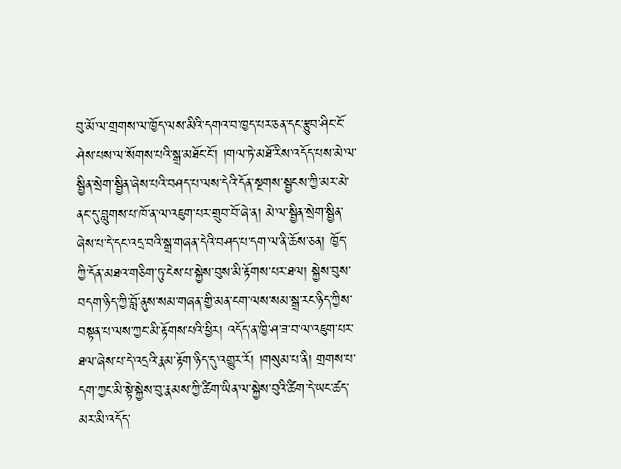བུ་མོ་ལ་གྲགས་ལ་ཁྱོད་ལས་མིའི་དགའ་བ་ཁྱད་པར་ཅན་དང་རྩུབ་ཤིང་ངོ་ཤེས་པས་ལ་སོགས་པའི་སྒྲ་མཐོང་ངོ་། །གལ་ཏེ་མཐོ་རིས་འདོད་པས་མེ་ལ་སྦྱིན་སྲེག་སྦྱིན་ཞེས་པའི་བཤད་པ་ལས་དེའི་དོན་སྔགས་སྦྱངས་ཀྱི་མར་མེ་ནང་དུ་བླུགས་པ་ཁོ་ན་ལ་འཇུག་པར་གྲུབ་བོ་ཞེ་ན། མེ་ལ་སྦྱིན་སྲེག་སྦྱིན་ཞེས་པ་དེ་དང་འདྲ་བའི་སྒྲ་གཞན་དེའི་བཤད་པ་དག་ལ་ནི་ཆོས་ཅན། ཁྱོད་ཀྱི་དོན་མཐའ་གཅིག་ཏུ་ངེས་པ་སྐྱེས་བུས་མི་རྟོགས་པར་ཐལ། སྐྱེས་བུས་བདག་ཉིད་ཀྱི་བློ་ནུས་སམ་གཞན་གྱི་མན་ངག་ལས་སམ་སྒྲ་རང་ཉིད་ཀྱིས་བསྟན་པ་ལས་ཀྱང་མི་རྟོགས་པའི་ཕྱིར། འདོད་ན་ཁྱི་ཤ་ཟ་བ་ལ་འཇུག་པར་ཐལ་ཞེས་པ་དེ་འདྲའི་རྣམ་རྟོག་ཉིད་དུ་འགྱུར་རོ། །གསུམ་པ་ནི། གྲགས་པ་དག་ཀྱང་མི་སྟེ་སྐྱེས་བུ་རྣམས་ཀྱི་ཚིག་ཡིན་ལ་སྐྱེས་བུའི་ཚིག་དེ་ཡང་ཚད་མར་མི་འདོད་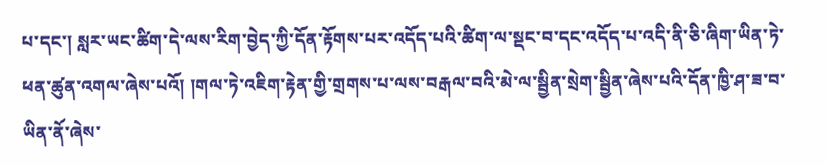པ་དང་། སླར་ཡང་ཚིག་དེ་ལས་རིག་བྱེད་ཀྱི་དོན་རྟོགས་པར་འདོད་པའི་ཚིག་ལ་སྡང་བ་དང་འདོད་པ་འདི་ནི་ཅི་ཞིག་ཡིན་ཏེ་ཕན་ཚུན་འགལ་ཞེས་པའོ། །གལ་ཏེ་འཇིག་རྟེན་གྱི་གྲགས་པ་ལས་བརྒལ་བའི་མེ་ལ་སྦྱིན་སྲེག་སྦྱིན་ཞེས་པའི་དོན་ཁྱི་ཤ་ཟ་བ་ཡིན་ནོ་ཞེས་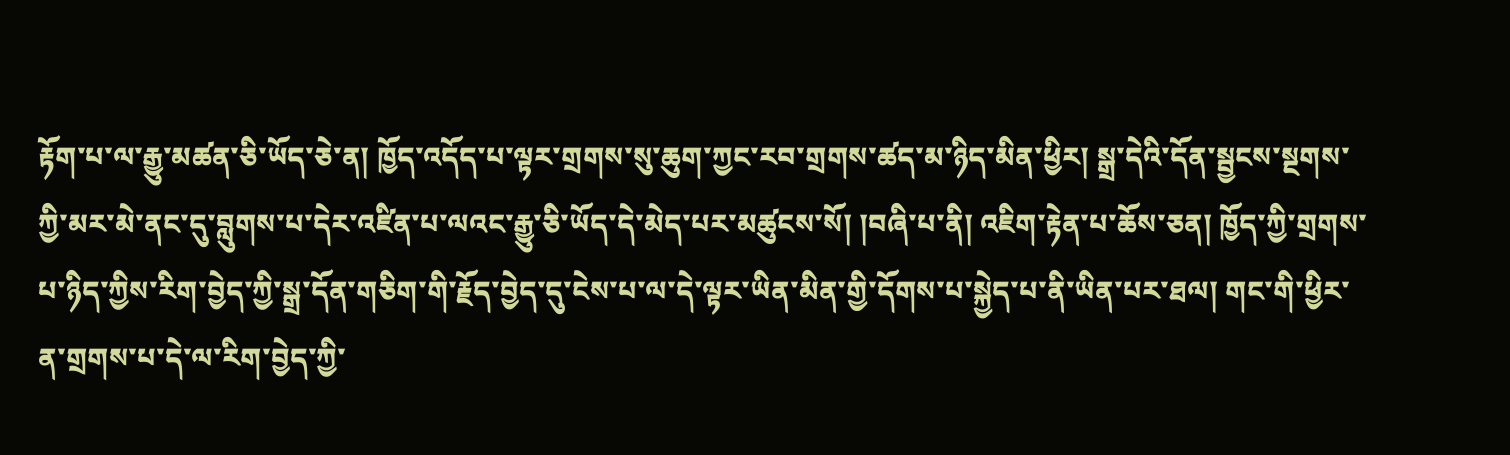རྟོག་པ་ལ་རྒྱུ་མཚན་ཅི་ཡོད་ཅེ་ན། ཁྱོད་འདོད་པ་ལྟར་གྲགས་སུ་ཆུག་ཀྱང་རབ་གྲགས་ཚད་མ་ཉིད་མིན་ཕྱིར། སྒྲ་དེའི་དོན་སྦྱངས་སྔགས་ཀྱི་མར་མེ་ནང་དུ་བླུགས་པ་དེར་འཛིན་པ་ལའང་རྒྱུ་ཅི་ཡོད་དེ་མེད་པར་མཚུངས་སོ། །བཞི་པ་ནི། འཇིག་རྟེན་པ་ཆོས་ཅན། ཁྱོད་ཀྱི་གྲགས་པ་ཉིད་ཀྱིས་རིག་བྱེད་ཀྱི་སྒྲ་དོན་གཅིག་གི་རྗོད་བྱེད་དུ་ངེས་པ་ལ་དེ་ལྟར་ཡིན་མིན་གྱི་དོགས་པ་སྐྱེད་པ་ནི་ཡིན་པར་ཐལ། གང་གི་ཕྱིར་ན་གྲགས་པ་དེ་ལ་རིག་བྱེད་ཀྱི་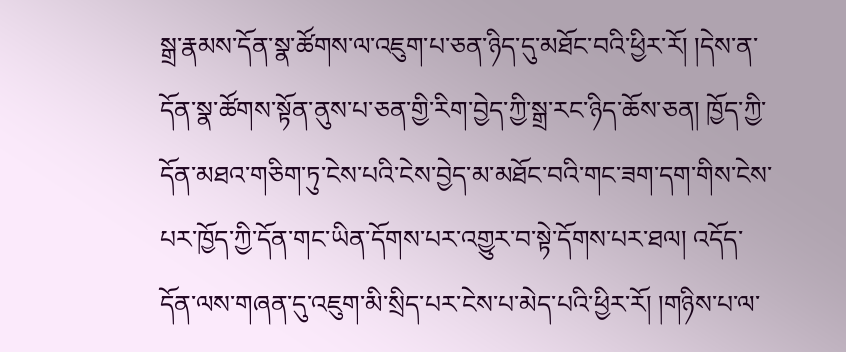སྒྲ་རྣམས་དོན་སྣ་ཚོགས་ལ་འཇུག་པ་ཅན་ཉིད་དུ་མཐོང་བའི་ཕྱིར་རོ། །དེས་ན་དོན་སྣ་ཚོགས་སྟོན་ནུས་པ་ཅན་གྱི་རིག་བྱེད་ཀྱི་སྒྲ་རང་ཉིད་ཆོས་ཅན། ཁྱོད་ཀྱི་དོན་མཐའ་གཅིག་ཏུ་ངེས་པའི་ངེས་བྱེད་མ་མཐོང་བའི་གང་ཟག་དག་གིས་ངེས་པར་ཁྱོད་ཀྱི་དོན་གང་ཡིན་དོགས་པར་འགྱུར་བ་སྟེ་དོགས་པར་ཐལ། འདོད་དོན་ལས་གཞན་དུ་འཇུག་མི་སྲིད་པར་ངེས་པ་མེད་པའི་ཕྱིར་རོ། །གཉིས་པ་ལ་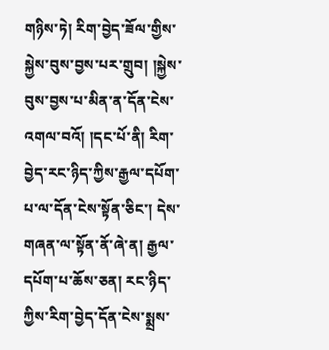གཉིས་ཏེ། རིག་བྱེད་ཟོལ་གྱིས་སྐྱེས་བུས་བྱས་པར་གྲུབ། །སྐྱེས་བུས་བྱས་པ་མིན་ན་དོན་ངེས་འགལ་བའོ། །དང་པོ་ནི། རིག་བྱེད་རང་ཉིད་ཀྱིས་རྒྱལ་དཔོག་པ་ལ་དོན་ངེས་སྟོན་ཅིང་། དེས་གཞན་ལ་སྟོན་ནོ་ཞེ་ན། རྒྱལ་དཔོག་པ་ཆོས་ཅན། རང་ཉིད་ཀྱིས་རིག་བྱེད་དོན་ངེས་སྨྲས་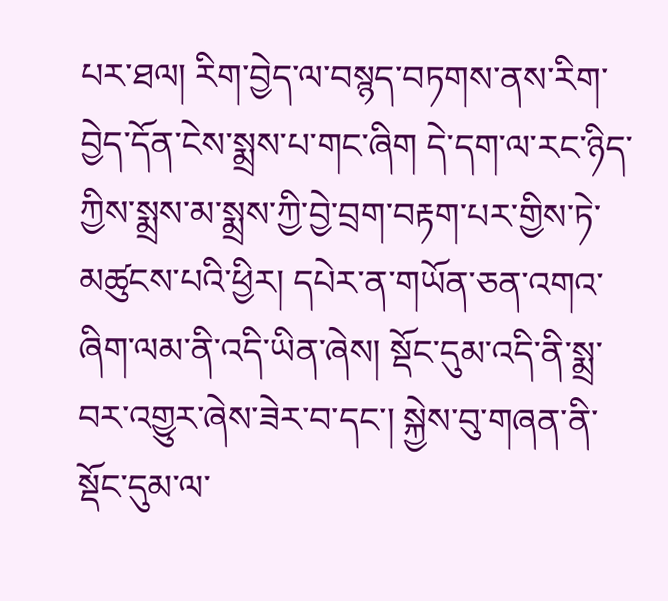པར་ཐལ། རིག་བྱེད་ལ་བསྙད་བཏགས་ནས་རིག་བྱེད་དོན་ངེས་སྨྲས་པ་གང་ཞིག དེ་དག་ལ་རང་ཉིད་ཀྱིས་སྨྲས་མ་སྨྲས་ཀྱི་བྱེ་བྲག་བརྟག་པར་གྱིས་ཏེ་མཚུངས་པའི་ཕྱིར། དཔེར་ན་གཡོན་ཅན་འགའ་ཞིག་ལམ་ནི་འདི་ཡིན་ཞེས། སྡོང་དུམ་འདི་ནི་སྨྲ་བར་འགྱུར་ཞེས་ཟེར་བ་དང་། སྐྱེས་བུ་གཞན་ནི་སྡོང་དུམ་ལ་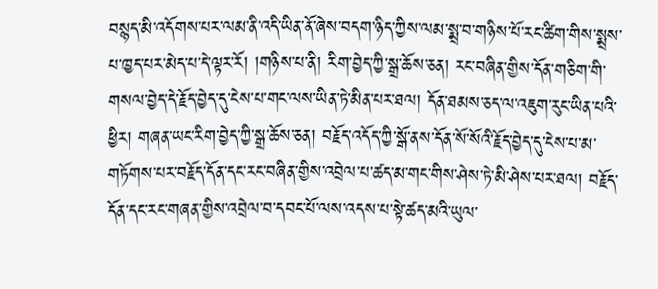བསྙད་མི་འདོགས་པར་ལམ་ནི་འདི་ཡིན་ནོ་ཞེས་བདག་ཉིད་ཀྱིས་ལམ་སྨྲ་བ་གཉིས་པོ་རང་ཚིག་གིས་སྨྲས་པ་ཁྱད་པར་མེད་པ་དེ་ལྟར་རོ། །གཉིས་པ་ནི། རིག་བྱེད་ཀྱི་སྒྲ་ཆོས་ཅན། རང་བཞིན་གྱིས་དོན་གཅིག་གི་གསལ་བྱེད་དེ་རྗོད་བྱེད་དུ་ངེས་པ་གང་ལས་ཡིན་ཏེ་མིན་པར་ཐལ། དོན་ཐམས་ཅད་ལ་འཇུག་རུང་ཡིན་པའི་ཕྱིར། གཞན་ཡང་རིག་བྱེད་ཀྱི་སྒྲ་ཆོས་ཅན། བརྗོད་འདོད་ཀྱི་སྒོ་ནས་དོན་སོ་སོའི་རྗོད་བྱེད་དུ་ངེས་པ་མ་གཏོགས་པར་བརྗོད་དོན་དང་རང་བཞིན་གྱིས་འབྲེལ་པ་ཚད་མ་གང་གིས་ཤེས་ཏེ་མི་ཤེས་པར་ཐལ། བརྗོད་དོན་དང་རང་གཞན་གྱིས་འབྲེལ་བ་དབང་པོ་ལས་འདས་པ་སྟེ་ཚད་མའི་ཡུལ་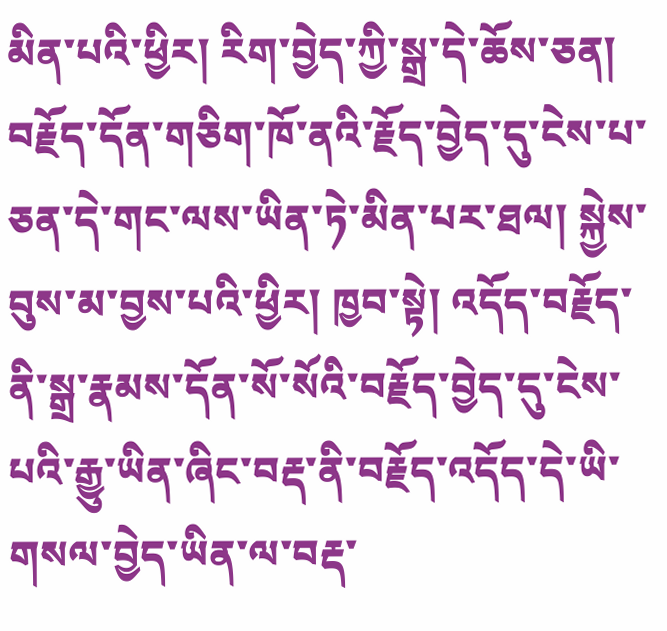མིན་པའི་ཕྱིར། རིག་བྱེད་ཀྱི་སྒྲ་དེ་ཆོས་ཅན། བརྗོད་དོན་གཅིག་ཁོ་ནའི་རྗོད་བྱེད་དུ་ངེས་པ་ཅན་དེ་གང་ལས་ཡིན་ཏེ་མིན་པར་ཐལ། སྐྱེས་བུས་མ་བྱས་པའི་ཕྱིར། ཁྱབ་སྟེ། འདོད་བརྗོད་ནི་སྒྲ་རྣམས་དོན་སོ་སོའི་བརྗོད་བྱེད་དུ་ངེས་པའི་རྒྱུ་ཡིན་ཞིང་བརྡ་ནི་བརྗོད་འདོད་དེ་ཡི་གསལ་བྱེད་ཡིན་ལ་བརྡ་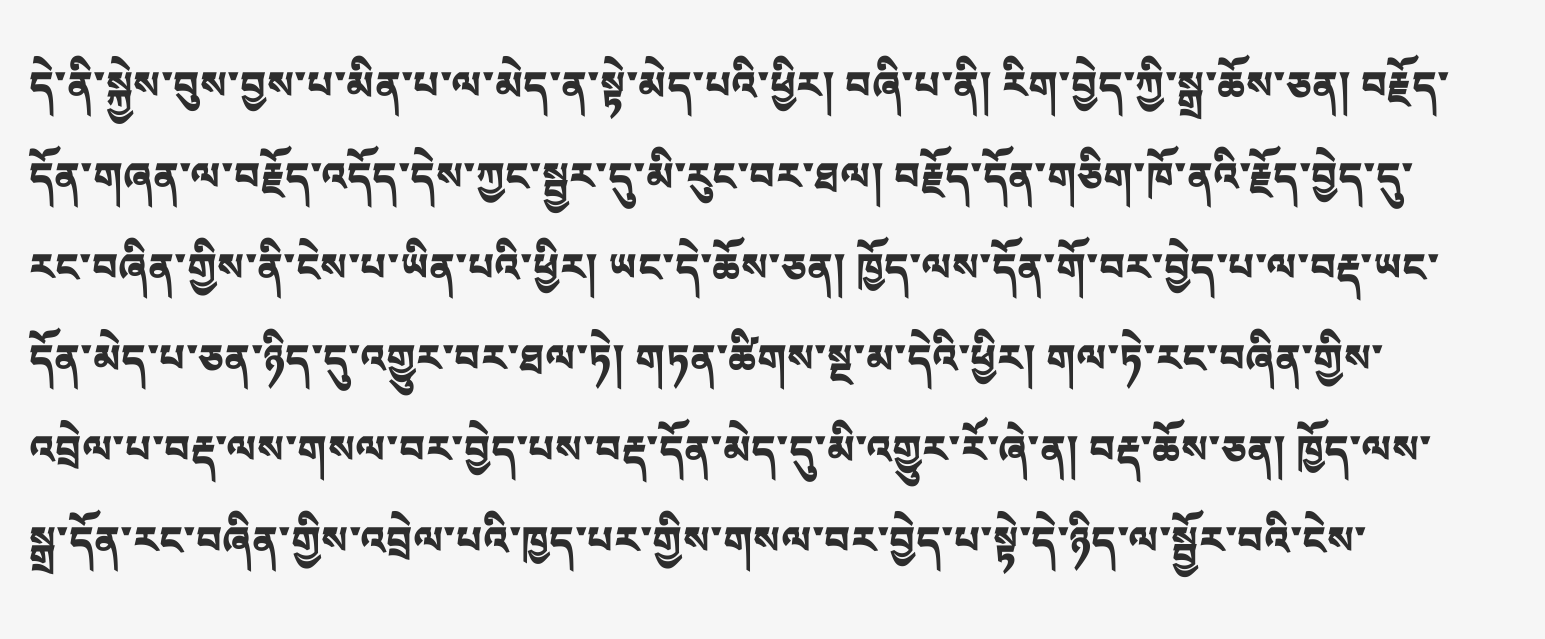དེ་ནི་སྐྱེས་བུས་བྱས་པ་མིན་པ་ལ་མེད་ན་སྟེ་མེད་པའི་ཕྱིར། བཞི་པ་ནི། རིག་བྱེད་ཀྱི་སྒྲ་ཆོས་ཅན། བརྗོད་དོན་གཞན་ལ་བརྗོད་འདོད་དེས་ཀྱང་སྦྱར་དུ་མི་རུང་བར་ཐལ། བརྗོད་དོན་གཅིག་ཁོ་ནའི་རྗོད་བྱེད་དུ་རང་བཞིན་གྱིས་ནི་ངེས་པ་ཡིན་པའི་ཕྱིར། ཡང་དེ་ཆོས་ཅན། ཁྱོད་ལས་དོན་གོ་བར་བྱེད་པ་ལ་བརྡ་ཡང་དོན་མེད་པ་ཅན་ཉིད་དུ་འགྱུར་བར་ཐལ་ཏེ། གཏན་ཚིགས་སྔ་མ་དེའི་ཕྱིར། གལ་ཏེ་རང་བཞིན་གྱིས་འབྲེལ་པ་བརྡ་ལས་གསལ་བར་བྱེད་པས་བརྡ་དོན་མེད་དུ་མི་འགྱུར་རོ་ཞེ་ན། བརྡ་ཆོས་ཅན། ཁྱོད་ལས་སྒྲ་དོན་རང་བཞིན་གྱིས་འབྲེལ་པའི་ཁྱད་པར་གྱིས་གསལ་བར་བྱེད་པ་སྟེ་དེ་ཉིད་ལ་སྦྱོར་བའི་ངེས་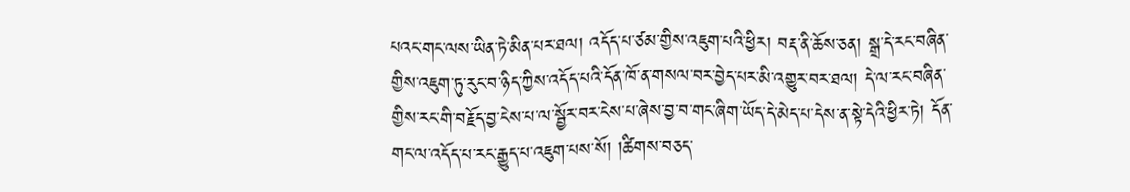པའང་གང་ལས་ཡིན་ཏེ་མིན་པར་ཐལ། འདོད་པ་ཙམ་གྱིས་འཇུག་པའི་ཕྱིར། བརྡ་ནི་ཆོས་ཅན། སྒྲ་དེ་རང་བཞིན་གྱིས་འཇུག་ཏུ་རུང་བ་ཉིད་ཀྱིས་འདོད་པའི་དོན་ཁོ་ན་གསལ་བར་བྱེད་པར་མི་འགྱུར་བར་ཐལ། དེ་ལ་རང་བཞིན་གྱིས་རང་གི་བརྗོད་བྱ་ངེས་པ་ལ་སྦྱོར་བར་ངེས་པ་ཞེས་བྱ་བ་གང་ཞིག་ཡོད་དེ་མེད་པ་དེས་ན་སྟེ་དེའི་ཕྱིར་ཏེ། དོན་གང་ལ་འདོད་པ་རང་རྒྱུད་པ་འཇུག་པས་སོ། །ཚིགས་བཅད་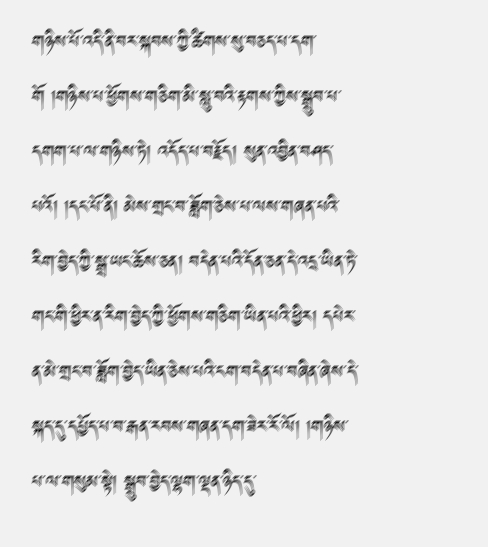གཉིས་པོ་འདི་ནི་བར་སྐབས་ཀྱི་ཚིགས་སུ་བཅད་པ་དག་གོ །གཉིས་པ་ཕྱོགས་གཅིག་མི་སླུ་བའི་རྟགས་ཀྱིས་སྒྲུབ་པ་དགག་པ་ལ་གཉིས་ཏེ། འདོད་པ་བརྗོད། སུན་འབྱིན་བཤད་པའོ། །དང་པོ་ནི། མེས་གྲང་བ་ཟློག་ཅེས་པ་ལས་གཞན་པའི་རིག་བྱེད་ཀྱི་སྒྲ་ཡང་ཆོས་ཅན། བདེན་པའི་དོན་ཅན་དེ་འདྲ་ཡིན་ཏེ་གང་གི་ཕྱིར་ན་རིག་བྱེད་ཀྱི་ཕྱོགས་གཅིག་ཡིན་པའི་ཕྱིར། དཔེར་ན་མེ་གྲང་བ་ཟློག་བྱེད་ཡིན་ཅེས་པའི་ངག་བདེན་པ་བཞིན་ཞེས་དེ་སྐད་དུ་དཔྱོད་པ་བ་རྒན་རབས་གཞན་དག་ཟེར་རོ་ལོ། །གཉིས་པ་ལ་གསུམ་སྟེ། སྒྲུབ་བྱེད་ལྷག་ལྡན་ཉིད་དུ་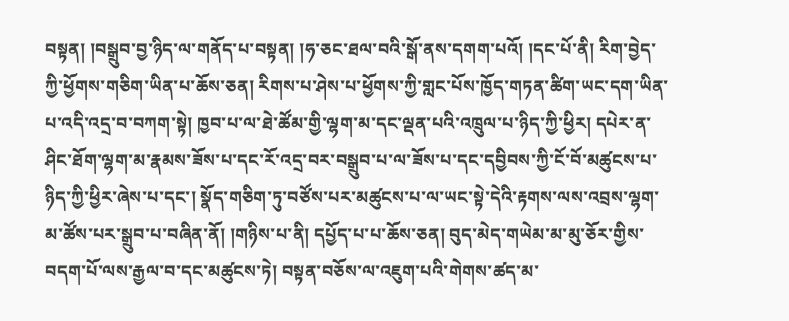བསྟན། །བསྒྲུབ་བྱ་ཉིད་ལ་གནོད་པ་བསྟན། །ཧ་ཅང་ཐལ་བའི་སྒོ་ནས་དགག་པའོ། །དང་པོ་ནི། རིག་བྱེད་ཀྱི་ཕྱོགས་གཅིག་ཡིན་པ་ཆོས་ཅན། རིགས་པ་ཤེས་པ་ཕྱོགས་ཀྱི་གླང་པོས་ཁྱོད་གཏན་ཚིག་ཡང་དག་ཡིན་པ་འདི་འདྲ་བ་བཀག་སྟེ། ཁྱབ་པ་ལ་ཐེ་ཚོམ་གྱི་ལྷག་མ་དང་ལྡན་པའི་འཁྲུལ་པ་ཉིད་ཀྱི་ཕྱིར། དཔེར་ན་ཤིང་ཐོག་ལྷག་མ་རྣམས་ཟོས་པ་དང་རོ་འདྲ་བར་བསྒྲུབ་པ་ལ་ཟོས་པ་དང་དབྱིབས་ཀྱི་ངོ་བོ་མཚུངས་པ་ཉིད་ཀྱི་ཕྱིར་ཞེས་པ་དང་། སྣོད་གཅིག་ཏུ་བཙོས་པར་མཚུངས་པ་ལ་ཡང་སྟེ་དེའི་རྟགས་ལས་འབྲས་ལྷག་མ་ཚོས་པར་སྒྲུབ་པ་བཞིན་ནོ། །གཉིས་པ་ནི། དཔྱོད་པ་པ་ཆོས་ཅན། བུད་མེད་གཡེམ་མ་མུ་ཅོར་གྱིས་བདག་པོ་ལས་རྒྱལ་བ་དང་མཚུངས་ཏེ། བསྟན་བཅོས་ལ་འཇུག་པའི་གེགས་ཚད་མ་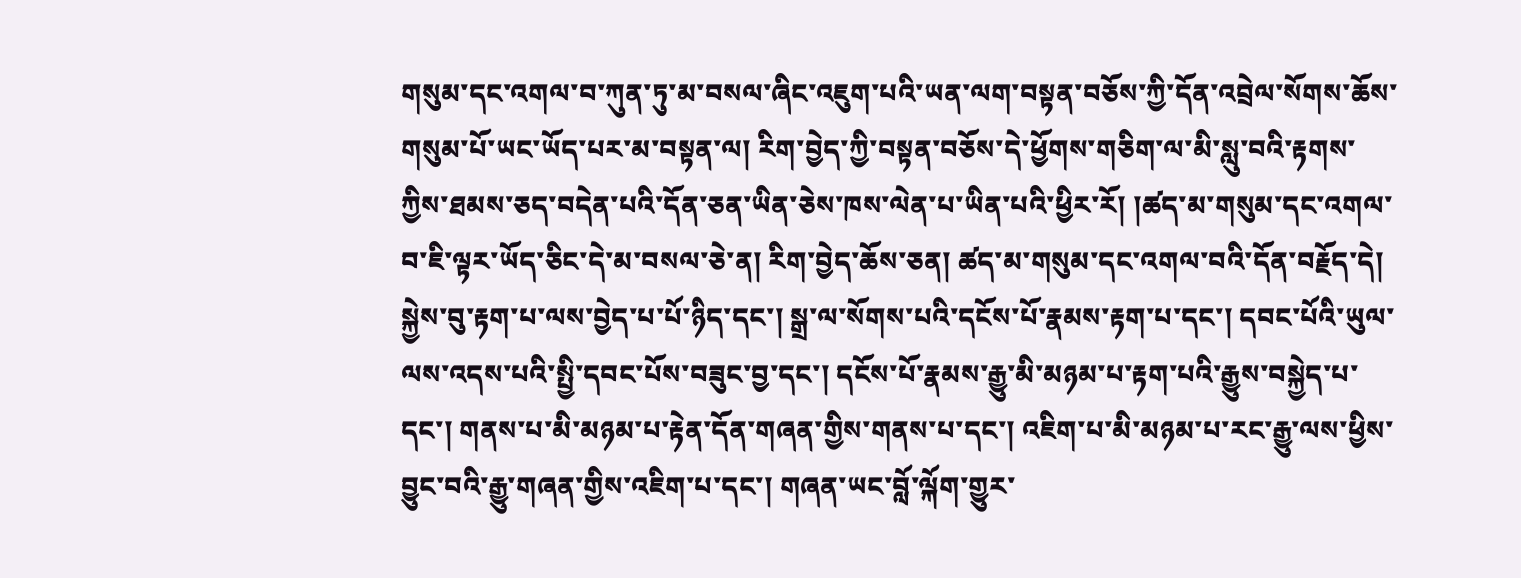གསུམ་དང་འགལ་བ་ཀུན་ཏུ་མ་བསལ་ཞིང་འཇུག་པའི་ཡན་ལག་བསྟན་བཅོས་ཀྱི་དོན་འབྲེལ་སོགས་ཆོས་གསུམ་པོ་ཡང་ཡོད་པར་མ་བསྟན་ལ། རིག་བྱེད་ཀྱི་བསྟན་བཅོས་དེ་ཕྱོགས་གཅིག་ལ་མི་སླུ་བའི་རྟགས་ཀྱིས་ཐམས་ཅད་བདེན་པའི་དོན་ཅན་ཡིན་ཅེས་ཁས་ལེན་པ་ཡིན་པའི་ཕྱིར་རོ། །ཚད་མ་གསུམ་དང་འགལ་བ་ཇི་ལྟར་ཡོད་ཅིང་དེ་མ་བསལ་ཅེ་ན། རིག་བྱེད་ཆོས་ཅན། ཚད་མ་གསུམ་དང་འགལ་བའི་དོན་བརྗོད་དེ། སྐྱེས་བུ་རྟག་པ་ལས་བྱེད་པ་པོ་ཉིད་དང་། སྒྲ་ལ་སོགས་པའི་དངོས་པོ་རྣམས་རྟག་པ་དང་། དབང་པོའི་ཡུལ་ལས་འདས་པའི་སྤྱི་དབང་པོས་བཟུང་བྱ་དང་། དངོས་པོ་རྣམས་རྒྱུ་མི་མཉམ་པ་རྟག་པའི་རྒྱུས་བསྐྱེད་པ་དང་། གནས་པ་མི་མཉམ་པ་རྟེན་དོན་གཞན་གྱིས་གནས་པ་དང་། འཇིག་པ་མི་མཉམ་པ་རང་རྒྱུ་ལས་ཕྱིས་བྱུང་བའི་རྒྱུ་གཞན་གྱིས་འཇིག་པ་དང་། གཞན་ཡང་བློ་ལྐོག་གྱུར་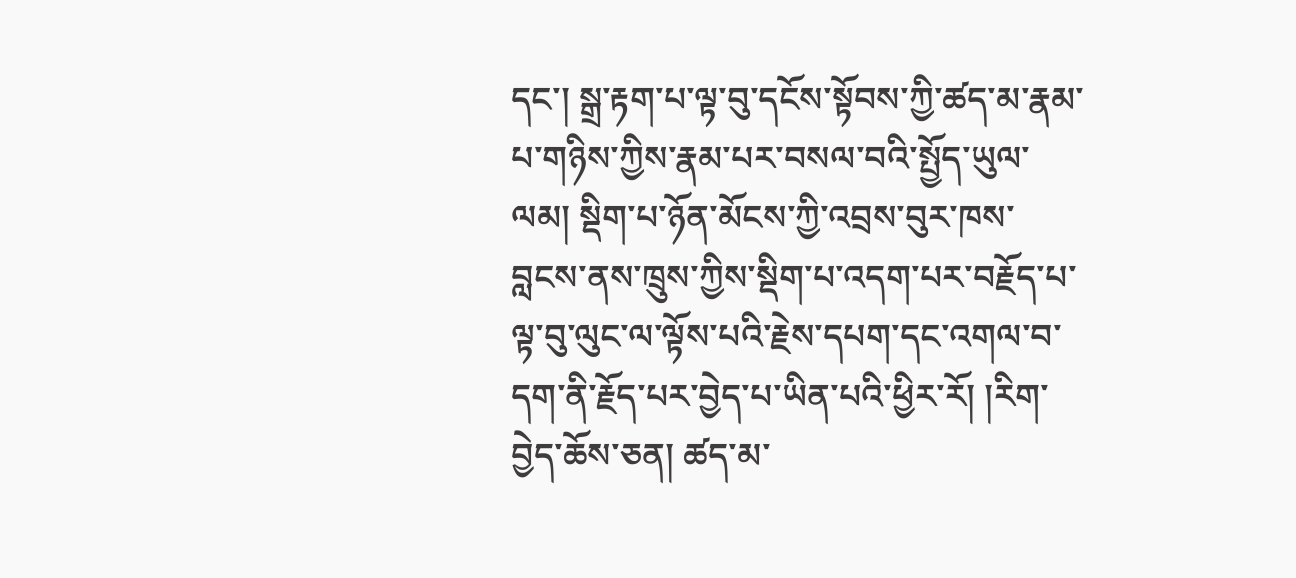དང་། སྒྲ་རྟག་པ་ལྟ་བུ་དངོས་སྟོབས་ཀྱི་ཚད་མ་རྣམ་པ་གཉིས་ཀྱིས་རྣམ་པར་བསལ་བའི་སྤྱོད་ཡུལ་ལམ། སྡིག་པ་ཉོན་མོངས་ཀྱི་འབྲས་བུར་ཁས་བླངས་ནས་ཁྲུས་ཀྱིས་སྡིག་པ་འདག་པར་བརྗོད་པ་ལྟ་བུ་ལུང་ལ་ལྟོས་པའི་རྗེས་དཔག་དང་འགལ་བ་དག་ནི་རྗོད་པར་བྱེད་པ་ཡིན་པའི་ཕྱིར་རོ། །རིག་བྱེད་ཆོས་ཅན། ཚད་མ་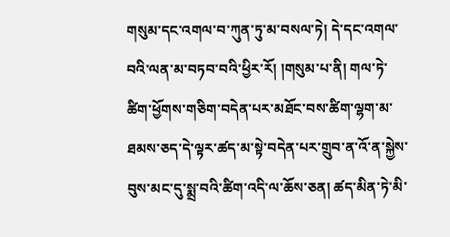གསུམ་དང་འགལ་བ་ཀུན་ཏུ་མ་བསལ་ཏེ། དེ་དང་འགལ་བའི་ལན་མ་བཏབ་བའི་ཕྱིར་རོ། །གསུམ་པ་ནི། གལ་ཏེ་ཚིག་ཕྱོགས་གཅིག་བདེན་པར་མཐོང་བས་ཚིག་ལྷག་མ་ཐམས་ཅད་དེ་ལྟར་ཚད་མ་སྟེ་བདེན་པར་གྲུབ་ན་འོ་ན་སྐྱེས་བུས་མང་དུ་སྨྲ་བའི་ཚིག་འདི་ལ་ཆོས་ཅན། ཚད་མིན་ཏེ་མི་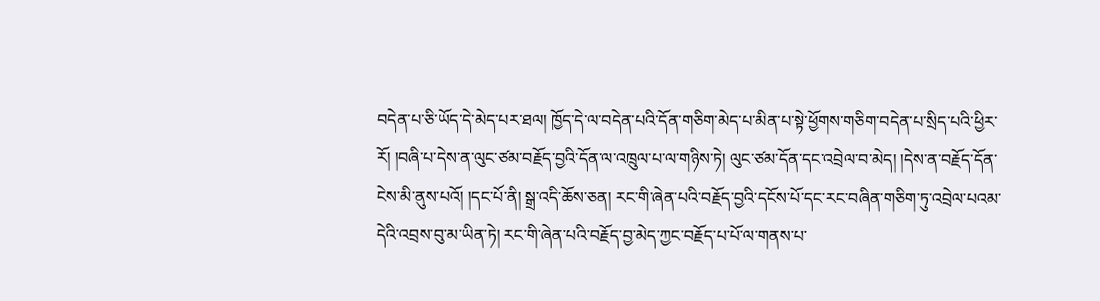བདེན་པ་ཅི་ཡོད་དེ་མེད་པར་ཐལ། ཁྱོད་དེ་ལ་བདེན་པའི་དོན་གཅིག་མེད་པ་མིན་པ་སྟེ་ཕྱོགས་གཅིག་བདེན་པ་སྲིད་པའི་ཕྱིར་རོ། །བཞི་པ་དེས་ན་ལུང་ཙམ་བརྗོད་བྱའི་དོན་ལ་འཁྲུལ་པ་ལ་གཉིས་ཏེ། ལུང་ཙམ་དོན་དང་འབྲེལ་བ་མེད། །དེས་ན་བརྗོད་དོན་ངེས་མི་ནུས་པའོ། །དང་པོ་ནི། སྒྲ་འདི་ཆོས་ཅན། རང་གི་ཞེན་པའི་བརྗོད་བྱའི་དངོས་པོ་དང་རང་བཞིན་གཅིག་ཏུ་འབྲེལ་པའམ་དེའི་འབྲས་བུ་མ་ཡིན་ཏེ། རང་གི་ཞེན་པའི་བརྗོད་བྱ་མེད་ཀྱང་བརྗོད་པ་པོ་ལ་གནས་པ་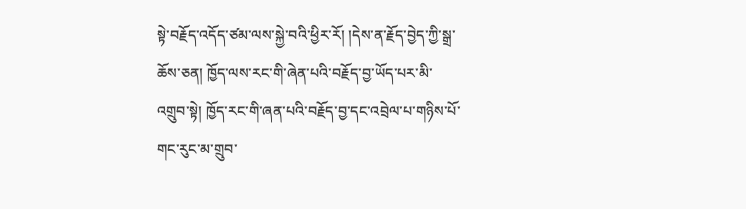སྟེ་བརྗོད་འདོད་ཙམ་ལས་སྐྱེ་བའི་ཕྱིར་རོ། །དེས་ན་རྗོད་བྱེད་ཀྱི་སྒྲ་ཆོས་ཅན། ཁྱོད་ལས་རང་གི་ཞེན་པའི་བརྗོད་བྱ་ཡོད་པར་མི་འགྲུབ་སྟེ། ཁྱོད་རང་གི་ཞན་པའི་བརྗོད་བྱ་དང་འབྲེལ་པ་གཉིས་པོ་གང་རུང་མ་གྲུབ་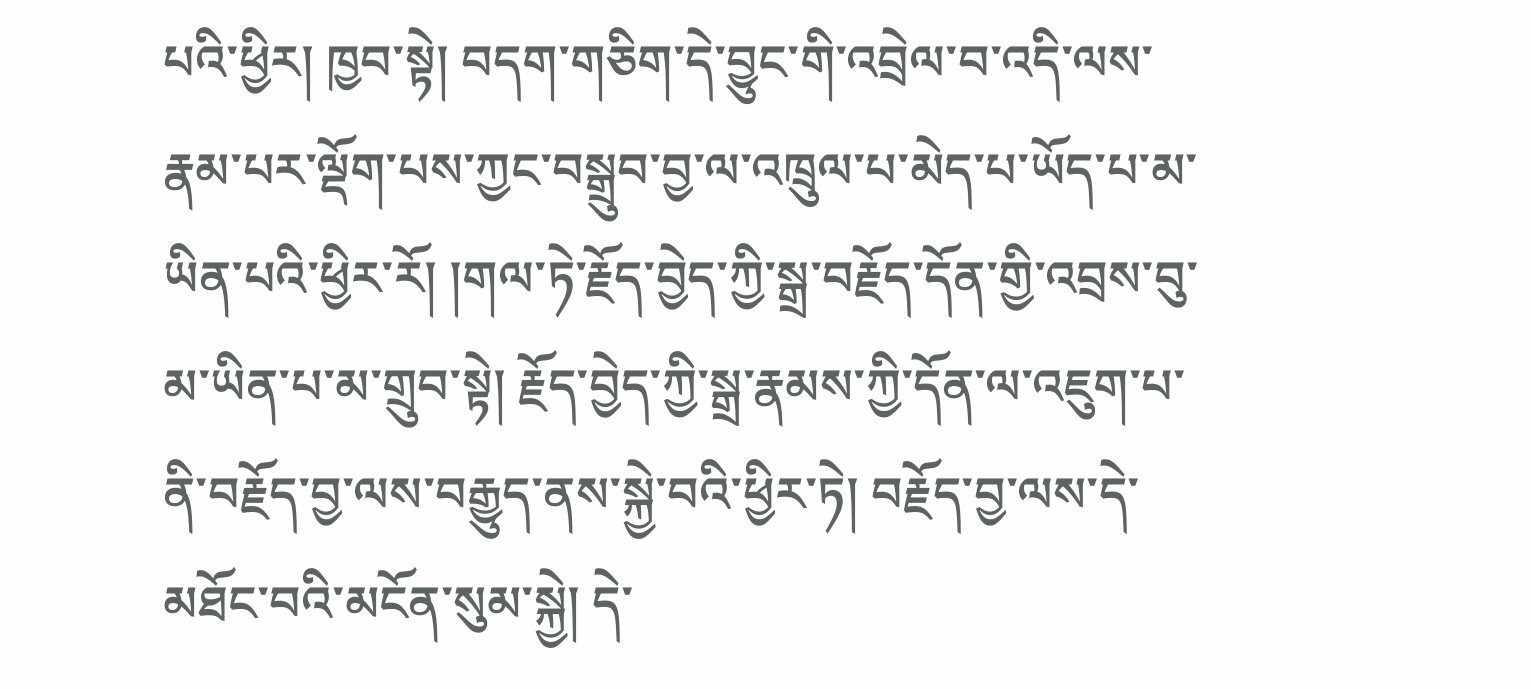པའི་ཕྱིར། ཁྱབ་སྟེ། བདག་གཅིག་དེ་བྱུང་གི་འབྲེལ་བ་འདི་ལས་རྣམ་པར་ལྡོག་པས་ཀྱང་བསྒྲུབ་བྱ་ལ་འཁྲུལ་པ་མེད་པ་ཡོད་པ་མ་ཡིན་པའི་ཕྱིར་རོ། །གལ་ཏེ་རྗོད་བྱེད་ཀྱི་སྒྲ་བརྗོད་དོན་གྱི་འབྲས་བུ་མ་ཡིན་པ་མ་གྲུབ་སྟེ། རྗོད་བྱེད་ཀྱི་སྒྲ་རྣམས་ཀྱི་དོན་ལ་འཇུག་པ་ནི་བརྗོད་བྱ་ལས་བརྒྱུད་ནས་སྐྱེ་བའི་ཕྱིར་ཏེ། བརྗོད་བྱ་ལས་དེ་མཐོང་བའི་མངོན་སུམ་སྐྱེ། དེ་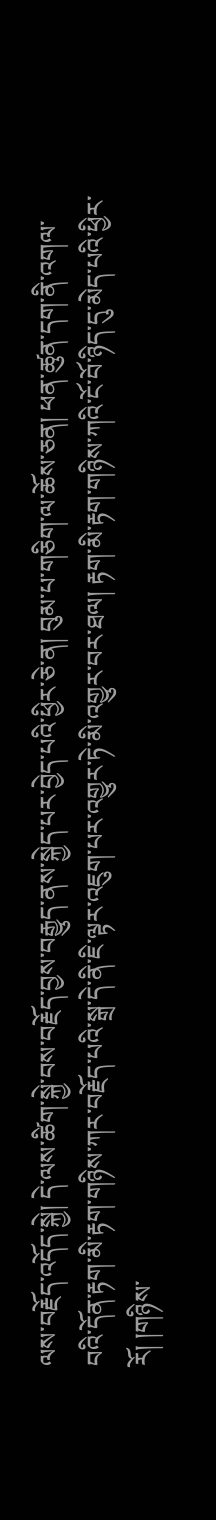ལས་བརྗོད་འདོད་སྐྱེ། དེ་ལས་ཚིག་སྐྱེ་བས་བརྗོད་བྱས་བརྒྱུད་ནས་སྐྱེད་པར་བྱེད་པའི་ཕྱིར་ཅེ་ན། བུམ་པ་གཅིག་ལ་ཆོས་ཅན། ཕན་ཚུན་དག་ནི་འགལ་བའི་དོན་རྟག་མི་རྟག་གཉིས་ཀར་བརྗོད་པའི་སྒྲ་དེ་ནི་ཇི་ལྟར་འཇུག་པར་འགྱུར་ཏེ་མི་འགྱུར་བར་ཐལ། རྟག་མི་རྟག་གཉིས་ཀའི་ངོ་བོ་ཉིད་དུ་མེད་པའི་ཕྱིར་རོ། །གཉིས་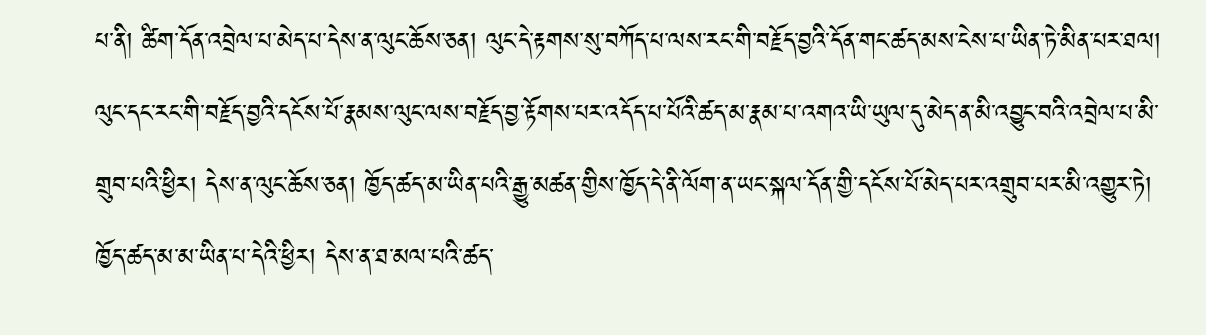པ་ནི། ཚིག་དོན་འབྲེལ་པ་མེད་པ་དེས་ན་ལུང་ཆོས་ཅན། ལུང་དེ་རྟགས་སུ་བཀོད་པ་ལས་རང་གི་བརྗོད་བྱའི་དོན་གང་ཚད་མས་ངེས་པ་ཡིན་ཏེ་མིན་པར་ཐལ། ལུང་དང་རང་གི་བརྗོད་བྱའི་དངོས་པོ་རྣམས་ལུང་ལས་བརྗོད་བྱ་རྟོགས་པར་འདོད་པ་པོའི་ཚད་མ་རྣམ་པ་འགའ་ཡི་ཡུལ་དུ་མེད་ན་མི་འབྱུང་བའི་འབྲེལ་པ་མི་གྲུབ་པའི་ཕྱིར། དེས་ན་ལུང་ཆོས་ཅན། ཁྱོད་ཚད་མ་ཡིན་པའི་རྒྱུ་མཚན་གྱིས་ཁྱོད་དེ་ནི་ལོག་ན་ཡང་སྐལ་དོན་གྱི་དངོས་པོ་མེད་པར་འགྲུབ་པར་མི་འགྱུར་ཏེ། ཁྱོད་ཚད་མ་མ་ཡིན་པ་དེའི་ཕྱིར། དེས་ན་ཐ་མལ་པའི་ཚད་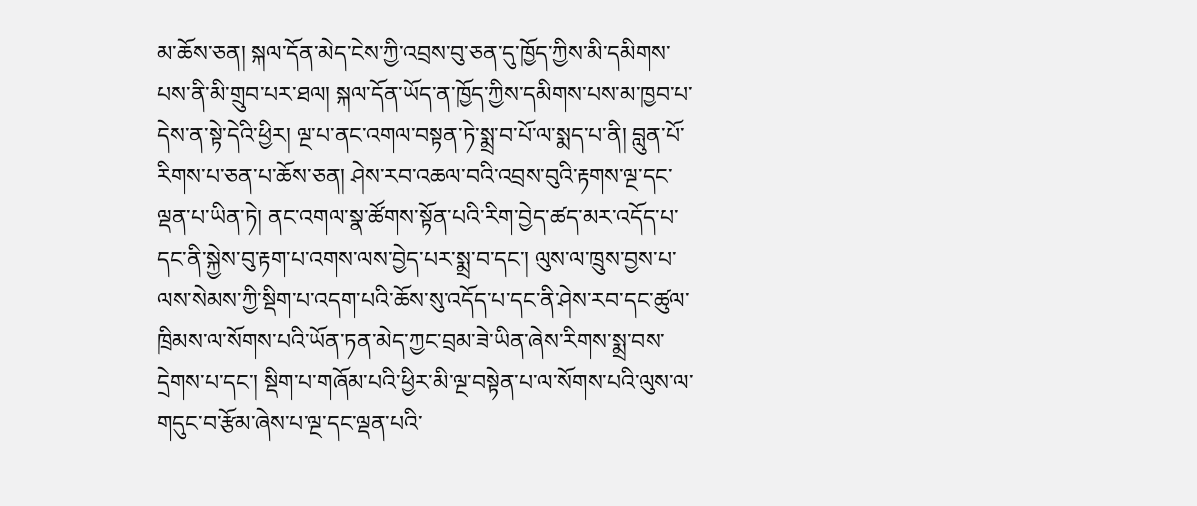མ་ཆོས་ཅན། སྐལ་དོན་མེད་ངེས་ཀྱི་འབྲས་བུ་ཅན་དུ་ཁྱོད་ཀྱིས་མི་དམིགས་པས་ནི་མི་གྲུབ་པར་ཐལ། སྐལ་དོན་ཡོད་ན་ཁྱོད་ཀྱིས་དམིགས་པས་མ་ཁྱབ་པ་དེས་ན་སྟེ་དེའི་ཕྱིར། ལྔ་པ་ནང་འགལ་བསྟན་ཏེ་སྨྲ་བ་པོ་ལ་སྨད་པ་ནི། བླུན་པོ་རིགས་པ་ཅན་པ་ཆོས་ཅན། ཤེས་རབ་འཆལ་བའི་འབྲས་བུའི་རྟགས་ལྔ་དང་ལྡན་པ་ཡིན་ཏེ། ནང་འགལ་སྣ་ཚོགས་སྟོན་པའི་རིག་བྱེད་ཚད་མར་འདོད་པ་དང་ནི་སྐྱེས་བུ་རྟག་པ་འགས་ལས་བྱེད་པར་སྨྲ་བ་དང་། ལུས་ལ་ཁྲུས་བྱས་པ་ལས་སེམས་ཀྱི་སྡིག་པ་འདག་པའི་ཆོས་སུ་འདོད་པ་དང་ནི་ཤེས་རབ་དང་ཚུལ་ཁྲིམས་ལ་སོགས་པའི་ཡོན་ཏན་མེད་ཀྱང་བྲམ་ཟེ་ཡིན་ཞེས་རིགས་སྨྲ་བས་དྲེགས་པ་དང་། སྡིག་པ་གཞོམ་པའི་ཕྱིར་མི་ལྔ་བསྟེན་པ་ལ་སོགས་པའི་ལུས་ལ་གདུང་བ་རྩོམ་ཞེས་པ་ལྔ་དང་ལྡན་པའི་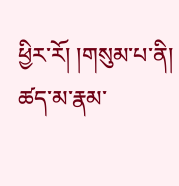ཕྱིར་རོ། །གསུམ་པ་ནི། ཚད་མ་རྣམ་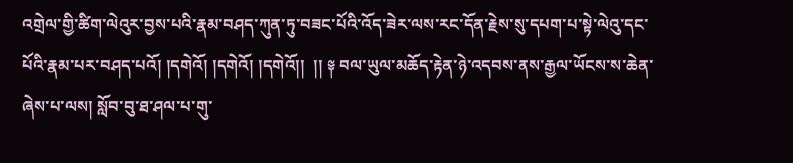འགྲེལ་གྱི་ཚིག་ལེའུར་བྱས་པའི་རྣམ་བཤད་ཀུན་ཏུ་བཟང་པོའི་འོད་ཟེར་ལས་རང་དོན་རྗེས་སུ་དཔག་པ་སྟེ་ལེའུ་དང་པོའི་རྣམ་པར་བཤད་པའོ། །དགེའོ། །དགེའོ། །དགེའོ།།  །། ༈ བལ་ཡུལ་མཆོད་རྟེན་ཉེ་འདབས་ནས་རྒྱལ་ཡོངས་ས་ཆེན་ཞེས་པ་ལས། སློབ་བུ་ཐ་ཤལ་པ་གུ་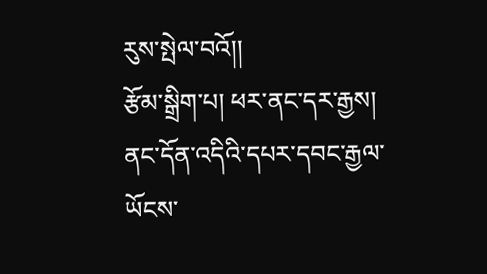རུས་སྤེལ་བའོ།།
རྩོམ་སྒྲིག་པ། ཕར་ནང་དར་རྒྱས།
ནང་དོན་འདིའི་དཔར་དབང་རྒྱལ་ཡོངས་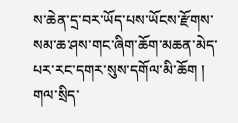ས་ཆེན་དྲ་བར་ཡོད་པས་ཡོངས་རྫོགས་སམ་ཆ་ཤས་གང་ཞིག་ཆོག་མཆན་མེད་པར་རང་དགར་སུས་དགོལ་མི་ཆོག ། གལ་སྲིད་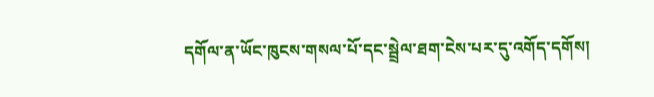དགོལ་ན་ཡོང་ཁུངས་གསལ་པོ་དང་སྦྲེལ་ཐག་ངེས་པར་དུ་འགོད་དགོས།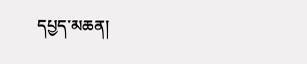དཔྱད་མཆན།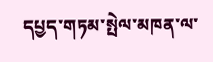དཔྱད་གཏམ་སྤེལ་མཁན་ལ་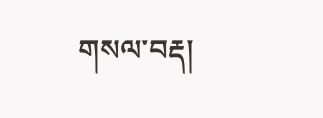གསལ་བརྡ།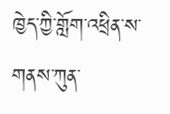ཁྱེད་ཀྱི་གློག་འཕྲིན་ས་གནས་ཀུན་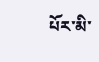པོར་མི་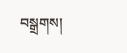བསྒྲགས།